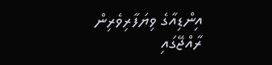އިންޑިއާގެ ވިޔަފާރިވެރިން ރާއްޖޭގައި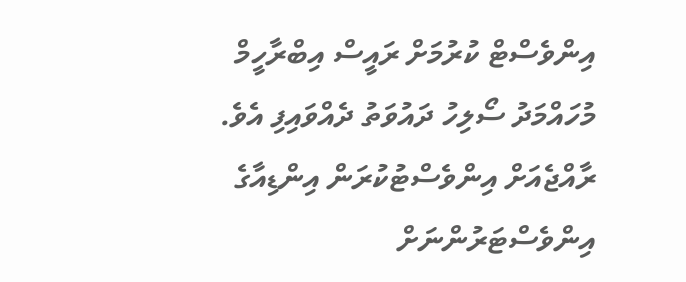އިންވެސްޓް ކުރުމަށް ރައީސް އިބްރާހީމް މުހައްމަދު ސޯލިހު ދައުވަތު ދެއްވައިފި އެވެ.
ރާއްޖެއަށް އިންވެސްޓުކުރަން އިންޑިއާގެ އިންވެސްޓަރުންނަށް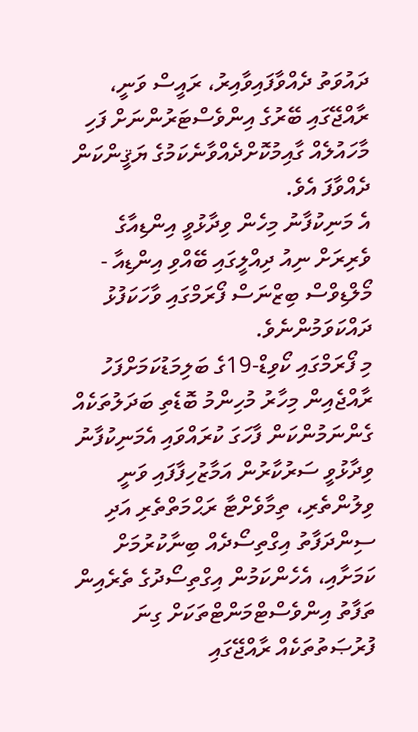ދައުވަތު ދެއްވާފައިވާއިރު، ރައީސް ވަނީ، ރާއްޖޭގައި ބޭރުގެ އިންވެސްޓަރުންނަށް ފަހި މާހައުލެއް ގާއިމުކޮށްދެއްވާނެކަމުގެ ޔަޤީންކަން ދެއްވާފަ އެވެ.
އެ މަނިކުފާނު މިހެން ވިދާޅުވީ އިންޑިއާގެ ވެރިރަށް ނިއު ދިއްލީގައި ބޭއްވި އިންޑިއާ - މޯލްޑިވްސް ބިޒްނަސް ފޯރަމްގައި ވާހަކަފުޅު ދައްކަވަމުންނެވެ.
މި ފޯރަމްގައި ކޯވިޑް-19ގެ ބަލިމަޑުކަމަށްފަހު ރާއްޖެއިން މިހާރު މުހިންމު ބޮޑެތި ބަދަލުތަކެއް ގެންނަމުންކަން ފާހަގަ ކުރައްވައި އެމަނިކުފާނު ވިދާޅުވީ ސަރުކާރުން އަމާޒުހިފާފައި ވަނީ ވިލުންތެރި، ތިމާވެށްޓާ ރަޙްމަތްތެރި އަދި ސިންދަފާތު އިގްތިސޯދެއް ބިނާކުރުމަށް ކަމަށާއި، އެހެންކަމުން އިގްތިސޯދުގެ ތެރެއިން ތަފާތު އިންވެސްޓްމަންޓްތަކަށް ގިނަ ފުރުޞަތުތަކެއް ރާއްޖޭގައި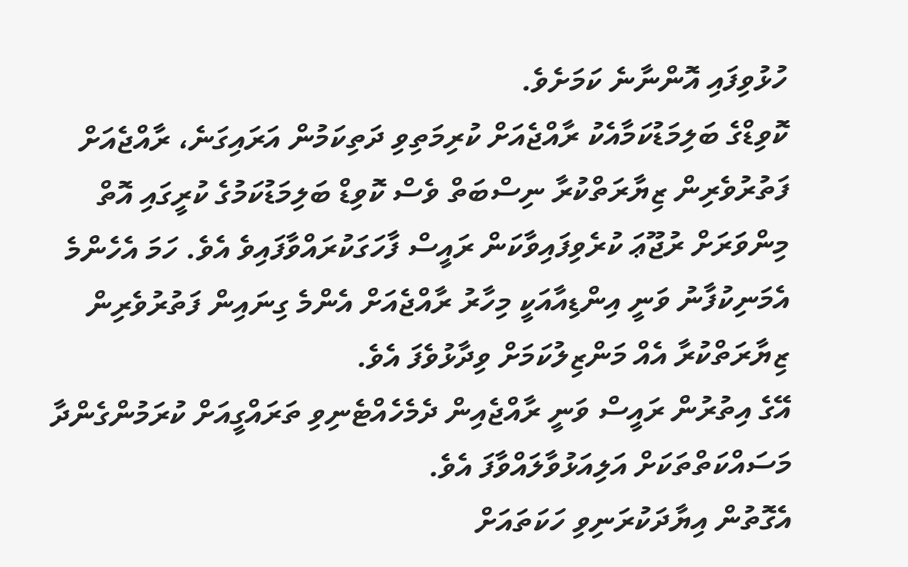ހުޅުވިފައި އޮންނާނެ ކަމަށެވެ.
ކޮވިޑްގެ ބަލިމަޑުކަމާއެކު ރާއްޖެއަށް ކުރިމަތިވި ދަތިކަމުން އަރައިގަނެ، ރާއްޖެއަށް ފަތުރުވެރިން ޒިޔާރަތްކުރާ ނިސްބަތް ވެސް ކޮވިޑް ބަލިމަޑުކަމުގެ ކުރީގައި އޮތް މިންވަރަށް ރުޖޫޢަ ކުރެވިފައިވާކަން ރައީސް ފާހަގަކުރައްވާފައިވެ އެވެ. ހަމަ އެހެންމެ އެމަނިކުފާނު ވަނީ އިންޑިއާއަކީ މިހާރު ރާއްޖެއަށް އެންމެ ގިނައިން ފަތުރުވެރިން ޒިޔާރަތްކުރާ އެއް މަންޒިލުކަމަށް ވިދާޅުވެފަ އެވެ.
އޭގެ އިތުރުން ރައީސް ވަނީ ރާއްޖެއިން ދެމެހެއްޓެނިވި ތަރައްގީއަށް ކުރަމުންގެންދާ މަސައްކަތްތަކަށް އަލިއަޅުވާލައްވާފަ އެވެ.
އެގޮތުން އިޔާދަކުރަނިވި ހަކަތައަށް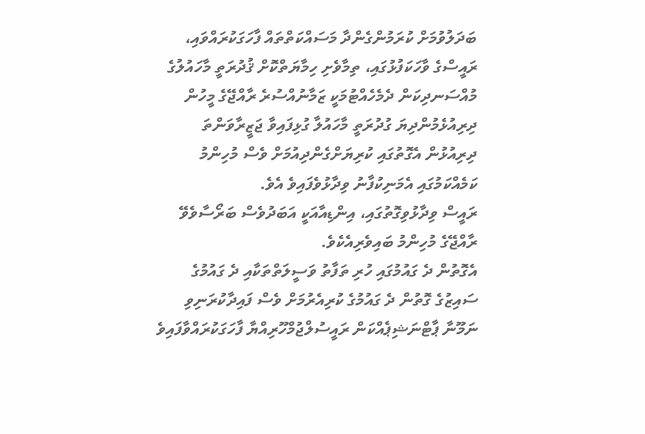ބަދަލުވުމަށް ކުރަމުންގެންދާ މަސައްކަތްތައް ފާހަގަކުރައްވައި، ރައީސްގެ ވާހަކަފުޅުގައި، ތިމާވެށި ހިމާޔަތްކޮށް ޤުދުރަތީ މާހައުލުގެ މުއްސަނދިކަން ދެމެހެއްޓުމަކީ ޒަމާނުއްސުރެ ރާއްޖޭގެ މީހުން ދިރިއުޅެމުންދިޔަ ގުދުރަތީ މާހައުލާ ގުޅިފައިވާ ޖަޒީރާވަންތަ ދިރިއުޅުން އެގޮތުގައި ކުރިޔަށްގެންދިއުމަށް ވެސް މުހިންމު ކަމެއްކަމުގައި އެމަނިކުފާނު ވިދާޅުވެފައިވެ އެވެ.
ރައީސް ވިދާޅުވިގޮތުގައި، އިންޑިއާއަކީ އަބަދުވެސް ބަރޯސާވެވޭ ރާއްޖޭގެ މުހިންމު ބައިވެރިއެކެވެ.
އެގޮތުން ދެ ގައުމުގައި ހުރި ތަފާތު ވަސީލަތްތަކާއި ދެ ގައުމުގެ ސައިޒުގެ ގޮތުން ދެ ގައުމުގެ ކުރިއެރުމަށް ވެސް ފައިދާކުރަނިވި ނަމޫނާ ޕާޓްނަޝިޕެއްކަން ރައީސުލްޖުމްހޫރިއްޔާ ފާހަގަކުރައްވާފައިވެ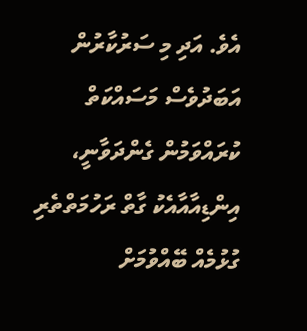އެވެ. އަދި މި ސަރުކާރުން އަބަދުވެސް މަސައްކަތް ކުރައްވަމުން ގެންދަވާނީ، އިންޑިއާއާއެކު ގާތް ރަހުމަތްތެރި ގުޅުމެއް ބޭއްވުމަށް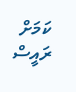ކަމަށް ރައީސް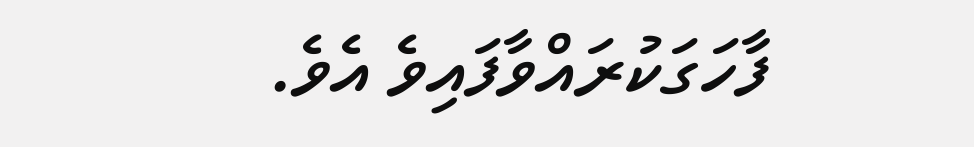ފާހަގަކުރައްވާފައިވެ އެވެ.